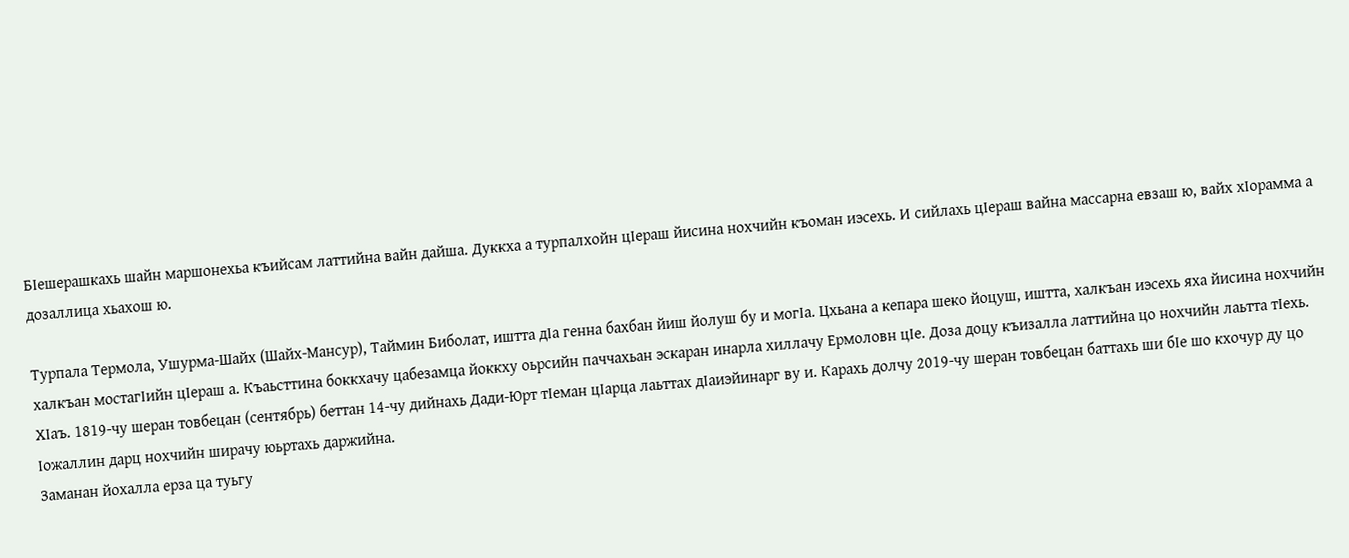БIешерашкахь шайн маршонехьа къийсам латтийна вайн дайша. Дуккха а турпалхойн цIераш йисина нохчийн къоман иэсехь. И сийлахь цIераш вайна массарна евзаш ю, вайх хIорамма а дозаллица хьахош ю.

Турпала Термола, Ушурма-Шайх (Шайх-Мансур), Таймин Биболат, иштта дIа генна бахбан йиш йолуш бу и могIа. Цхьана а кепара шеко йоцуш, иштта, халкъан иэсехь яха йисина нохчийн халкъан мостагIийн цIераш а. Къаьсттина боккхачу цабезамца йоккху оьрсийн паччахьан эскаран инарла хиллачу Ермоловн цIе. Доза доцу къизалла латтийна цо нохчийн лаьтта тIехь.
ХIаъ. 1819-чу шеран товбецан (сентябрь) беттан 14-чу дийнахь Дади-Юрт тIеман цIарца лаьттах дIаиэйинарг ву и. Карахь долчу 2019-чу шеран товбецан баттахь ши бIе шо кхочур ду цо Iожаллин дарц нохчийн ширачу юьртахь даржийна.
Заманан йохалла ерза ца туьгу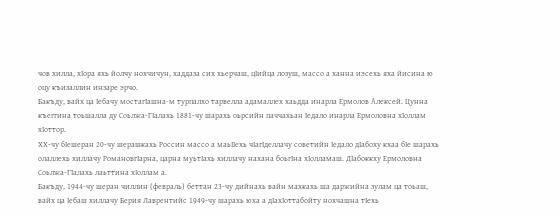чов хилла, хIора яхь йолчу нохчичун, хаддаза сих хьерчаш, цIийца лозуш, массо а ханна иэсехь яха йисина ю оцу къизаллин инзаре эрчо.
Бакъду, вайх ца Iебачу мостагIашна-м турпалхо тарвелла адамаллех хаьдда инарла Ермолов Алексей. Цунна къеггина тоьшалла ду Соьлжа-ГIалахь 1881-чу шарахь оьрсийн паччахьан Iедало инарла Ермоловна хIоллам хIоттор.
ХХ-чу бIешеран 20-чу шерашкахь Россин массо а маьIIехь чIагIделлачу советийн Iедало дIабоху кхаа бIе шарахь олаллехь хиллачу РомановгIарна, царна муьтIахь хиллачу нахана боьгIна хIолламаш. ДIабоккху Ермоловна Соьлжа-ГIалахь лаьттина хIоллам а.
Бакъду, 1944-чу шеран чиллин (февраль) беттан 23-чу дийнахь вайн махкахь ша даржийна зулам ца тоьаш, вайх ца Iебаш хиллачу Берия Лаврентийс 1949-чу шарахь юха а дIахIоттабойту нохчашна тIехь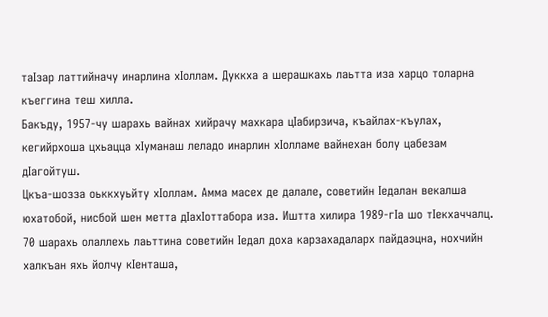таIзар латтийначу инарлина хIоллам. Дуккха а шерашкахь лаьтта иза харцо толарна къеггина теш хилла.
Бакъду, 1957-чу шарахь вайнах хийрачу махкара цIабирзича, къайлах-къулах, кегийрхоша цхьацца хIуманаш леладо инарлин хIолламе вайнехан болу цабезам дIагойтуш.
Цкъа-шозза оьккхуьйту хIоллам. Амма масех де далале, советийн Iедалан векалша юхатобой, нисбой шен метта дIахIоттабора иза. Иштта хилира 1989-гIа шо тIекхаччалц.
70 шарахь олаллехь лаьттина советийн Iедал доха карзахадаларх пайдаэцна, нохчийн халкъан яхь йолчу кIенташа,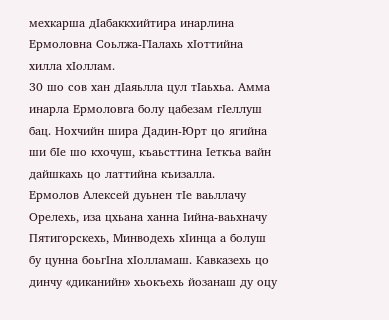мехкарша дIабаккхийтира инарлина Ермоловна Соьлжа-ГIалахь хIоттийна хилла хIоллам.
30 шо сов хан дIаяьлла цул тIаьхьа. Амма инарла Ермоловга болу цабезам гIеллуш бац. Нохчийн шира Дадин-Юрт цо ягийна ши бIе шо кхочуш, къаьсттина Iеткъа вайн дайшкахь цо латтийна къизалла.
Ермолов Алексей дуьнен тIе ваьллачу Орелехь, иза цхьана ханна Iийна-ваьхначу Пятигорскехь, Минводехь хIинца а болуш бу цунна боьгIна хIолламаш. Кавказехь цо динчу «диканийн» хьокъехь йозанаш ду оцу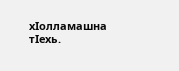хIолламашна тIехь.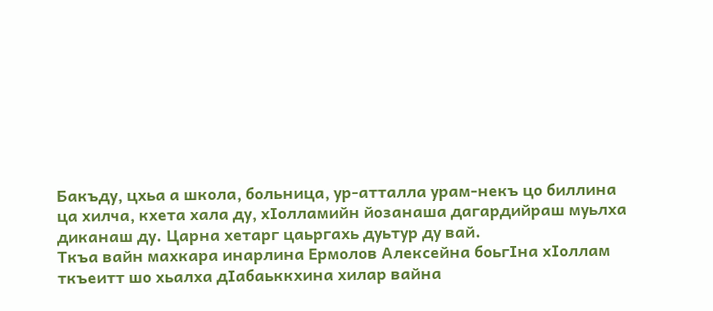Бакъду, цхьа а школа, больница, ур-атталла урам-некъ цо биллина ца хилча, кхета хала ду, хIолламийн йозанаша дагардийраш муьлха диканаш ду. Царна хетарг цаьргахь дуьтур ду вай.
Ткъа вайн махкара инарлина Ермолов Алексейна боьгIна хIоллам ткъеитт шо хьалха дIабаьккхина хилар вайна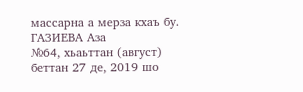массарна а мерза кхаъ бу.
ГАЗИЕВА Аза
№64, хьаьттан (август) беттан 27 де, 2019 шо